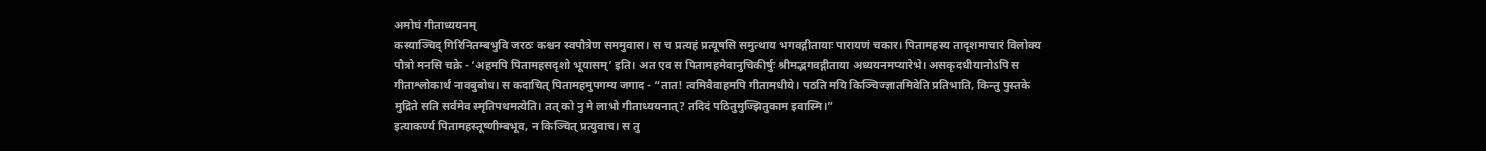अमोघं गीताध्ययनम्
कस्याञ्चिद् गिरिनितम्बभुवि जरठः कश्चन स्वपौत्रेण सममुवास। स च प्रत्यहं प्रत्यूषसि समुत्थाय भगवद्गीतायाः पारायणं चकार। पितामहस्य तादृशमाचारं विलोक्य पौत्रो मनसि चक्रे - ‘अहमपि पितामहसदृशो भूयासम्’ इति। अत एव स पितामहमेवानुचिकीर्षुः श्रीमद्भगवद्गीताया अध्ययनमप्यारेभे। असकृदधीयानोऽपि स गीताश्लोकार्थं नावबुबोध। स कदाचित् पितामहमुपगम्य जगाद - “तात! त्वमिवैवाहमपि गीतामधीये। पठति मयि किञ्चिज्ज्ञातमिवेति प्रतिभाति, किन्तु पुस्तके मुद्रिते सति सर्वमेव स्मृतिपथमत्येति। तत् को नु मे लाभो गीताध्ययनात्? तदिदं पठितुमुज्झितुकाम इवास्मि।”
इत्याकर्ण्य पितामहस्तूष्णीम्बभूव, न किञ्चित् प्रत्युवाच। स तु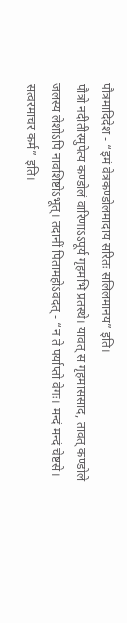पौत्रमादिदेश - “इमं वेत्रकण्डोलमादाय सरितः सलिलमानय” इति।
पौत्रो नदीतीरमुपेत्य कण्डोलं वारिणाऽऽपूर्य गृहमभि प्रतस्थे। यावत् स गृहमाससाद, तावत् कण्डोले जलस्य लेशोऽपि नावशिष्टोऽभूत्। तदानीं पितामहोऽवदत् - “न ते पर्याप्तो वेगः। मन्दं मन्दं चेष्टसे। सत्वरमाचर कर्म” इति।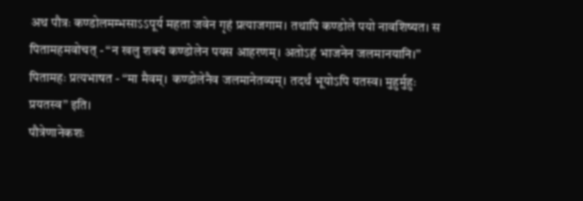अथ पौत्रः कण्डोलमम्भसाऽऽपूर्य महता जवेन गृहं प्रत्याजगाम। तथापि कण्डोले पयो नावशिष्यत। स पितामहमवोचत् - “न खलु शक्यं कण्डोलेन पयस आहरणम्। अतोऽहं भाजनेन जलमानयानि।” पितामहः प्रत्यभाषत - “मा मैवम्। कण्डोलेनैव जलमानेतव्यम्। तदर्थं भूयोऽपि यतस्व। मुहुर्मुहुः प्रयतस्व” इति।
पौत्रेणानेकशः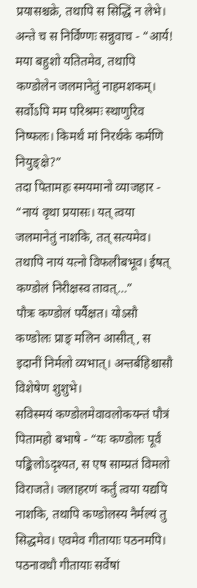प्रयासश्चक्रे, तथापि स सिद्धिं न लेभे। अन्ते च स निर्विण्णः सन्नुवाच - “आर्य! मया बहुशो यतितमेव, तथापि कण्डोलेन जलमानेतुं नाहमशकम्। सर्वोऽपि मम परिश्रमः स्थाणुरिव निष्फलः। किमर्थं मां निरर्थके कर्मणि नियुङ्क्षे?”
तदा पितामहः स्मयमानो व्याजहार - “नायं वृथा प्रयासः। यत् त्वया जलमानेतुं नाशकि, तत् सत्यमेव। तथापि नायं यत्नो विफलीबभूव। ईषत् कण्डोलं निरीक्षस्व तावत्…”
पौत्रः कण्डोलं पर्यैक्षत। योऽसौ कण्डोलः प्राङ् मलिन आसीत्, स इदानीं निर्मलो व्यभात्। अन्तर्बहिश्चासौ विशेषेण शुशुभे।
सविस्मयं कण्डोलमेवावलोकयन्तं पौत्रं पितामहो बभाषे - “यः कण्डोलः पूर्वं पङ्किलोऽदृश्यत, स एष साम्प्रतं विमलो विराजते। जलाहरणं कर्तुं त्वया यद्यपि नाशकि, तथापि कण्डोलस्य नैर्मल्यं तु सिद्धमेव। एवमेव गीतायाः पठनमपि। पठनावधौ गीतायाः सर्वेषां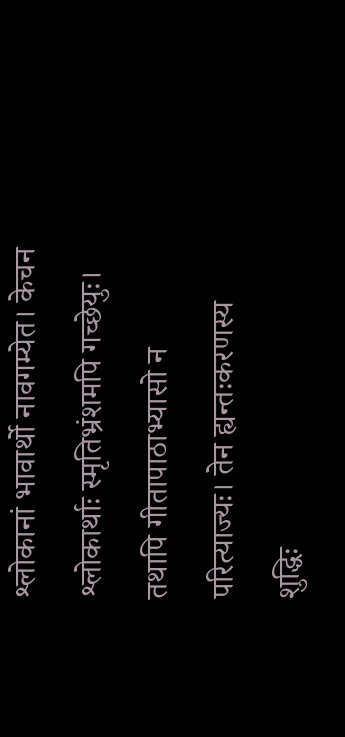श्लोकानां भावार्थो नावगम्येत। केचन श्लोकार्थाः स्मृतिभ्रंशमपि गच्छेयुः। तथापि गीतापाठाभ्यासो न परित्याज्यः। तेन ह्यन्तःकरणस्य शुद्धिः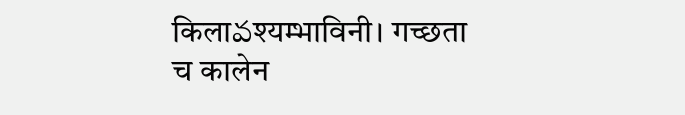किलाవश्यम्भाविनी। गच्छता च कालेन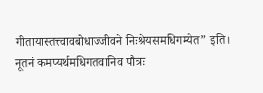गीतायास्तत्त्वावबोधाज्जीवने निःश्रेयसमधिगम्येत” इति।
नूतनं कमप्यर्थमधिगतवानिव पौत्रः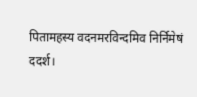पितामहस्य वदनमरविन्दमिव निर्निमेषं ददर्श।